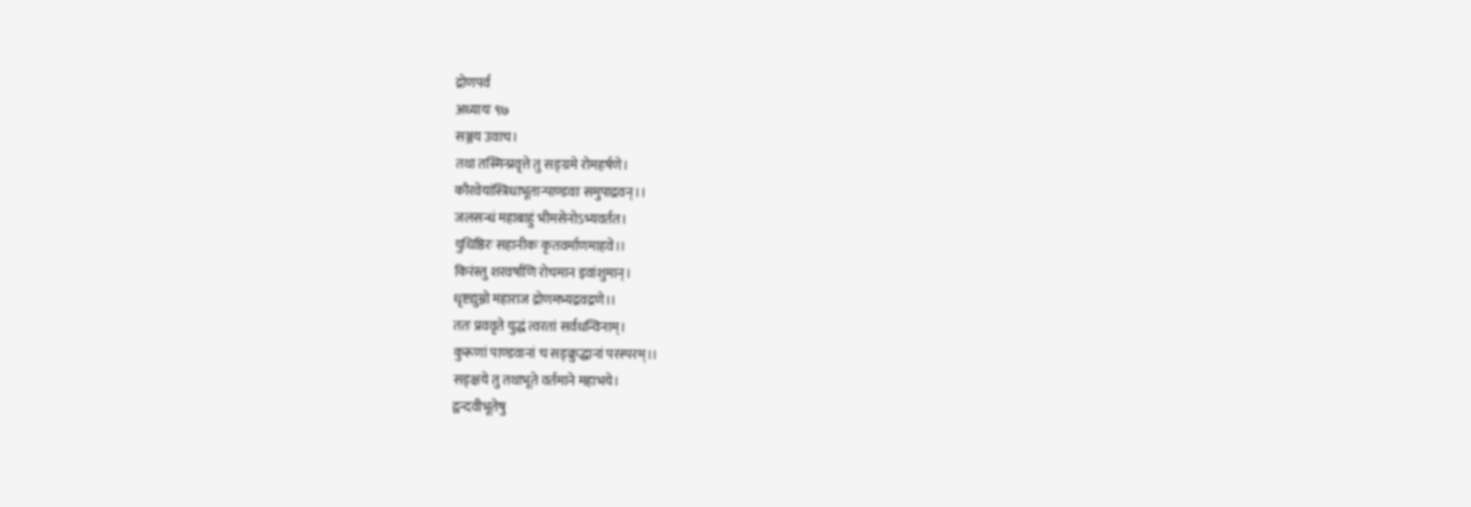द्रोणपर्व
अध्यायः ९७
सञ्जय उवाच।
तथा तस्मिन्प्रवृत्ते तु सङ्ग्रमे रोमहर्षणे।
कौरवेयांस्त्रिधाभूतान्पाण्डवाः समुपाद्रवन्।।
जलसन्धं महाबाहुं भीमसेनोऽभ्यवर्तत।
युधिष्ठिरः सहानीकः कृतवर्माणमाहवे।।
किरंस्तु शरवर्षाणि रोचमान इवांशुमान्।
धृष्टद्युम्नो महाराज द्रोणमभ्यद्रवद्रणे।।
ततः प्रववृते युद्धं त्वरतां सर्वधन्विनाम्।
कुरूणां पाण्डवानां च सङ्क्रुद्धानां परस्परम्।।
सङ्क्षये तु तथाभूते वर्तमाने महाभये।
द्वन्दवीभूतेषु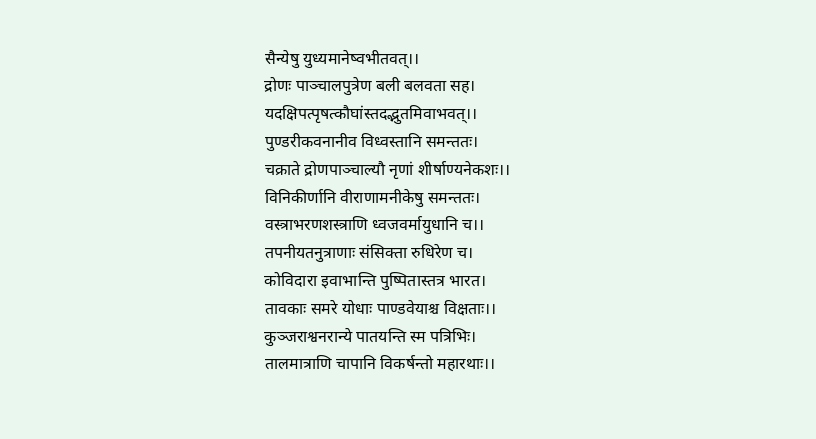सैन्येषु युध्यमानेष्वभीतवत्।।
द्रोणः पाञ्चालपुत्रेण बली बलवता सह।
यदक्षिपत्पृषत्कौघांस्तदद्भुतमिवाभवत्।।
पुण्डरीकवनानीव विध्वस्तानि समन्ततः।
चक्राते द्रोणपाञ्चाल्यौ नृणां शीर्षाण्यनेकशः।।
विनिकीर्णानि वीराणामनीकेषु समन्ततः।
वस्त्राभरणशस्त्राणि ध्वजवर्मायुधानि च।।
तपनीयतनुत्राणाः संसिक्ता रुधिरेण च।
कोविदारा इवाभान्ति पुष्पितास्तत्र भारत।
तावकाः समरे योधाः पाण्डवेयाश्च विक्षताः।।
कुञ्जराश्वनरान्ये पातयन्ति स्म पत्रिभिः।
तालमात्राणि चापानि विकर्षन्तो महारथाः।।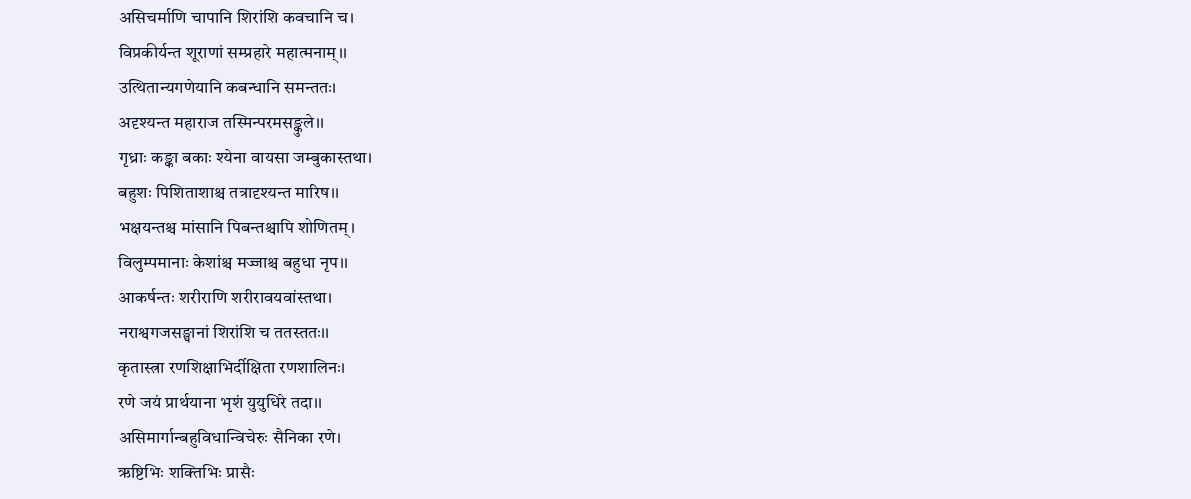असिचर्माणि चापानि शिरांशि कवचानि च।
विप्रकीर्यन्त शूराणां सम्प्रहारे महात्मनाम्।।
उत्थितान्यगणेयानि कबन्धानि समन्ततः।
अदृश्यन्त महाराज तस्मिन्परमसङ्कुले।।
गृध्राः कङ्का बकाः श्येना वायसा जम्बुकास्तथा।
बहुशः पिशिताशाश्च तत्रादृश्यन्त मारिष।।
भक्षयन्तश्च मांसानि पिबन्तश्चापि शोणितम्।
विलुम्पमानाः केशांश्च मज्जाश्च बहुधा नृप।।
आकर्षन्तः शरीराणि शरीरावयवांस्तथा।
नराश्वगजसङ्घानां शिरांशि च ततस्ततः।।
कृतास्त्रा रणशिक्षाभिर्दीक्षिता रणशालिनः।
रणे जयं प्रार्थयाना भृशं युयुधिरे तदा।।
असिमार्गान्बहुविधान्विचेरुः सैनिका रणे।
ऋष्टिभिः शक्तिभिः प्रासैः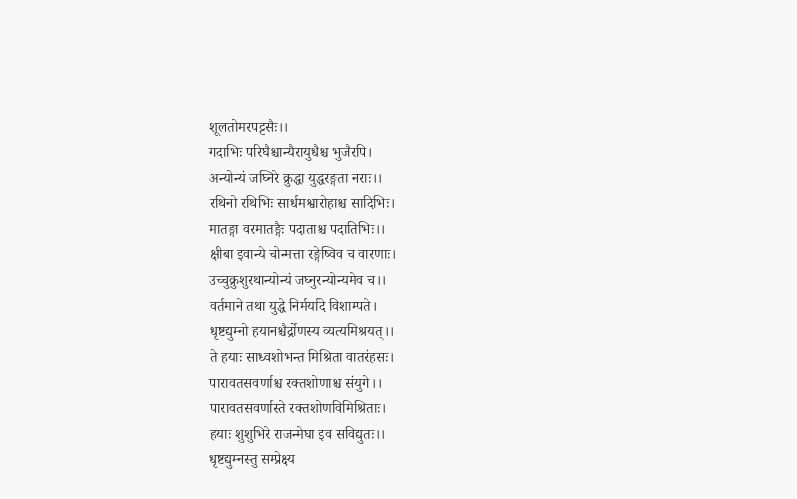शूलतोमरपट्टसैः।।
गदाभिः परिघैश्चान्यैरायुधैश्च भुजैरपि।
अन्योन्यं जघ्निरे क्रुद्धा युद्धरङ्गता नराः।।
रथिनो रथिभिः सार्धमश्वारोहाश्च सादिभिः।
मातङ्गा वरमातङ्गैः पदाताश्च पदातिभिः।।
क्षीबा इवान्ये चोन्मत्ता रङ्गेष्विव च वारणाः।
उच्चुक्रुशुरथान्योन्यं जघ्नुरन्योन्यमेव च।।
वर्तमाने तथा युद्धे निर्मर्यादे विशाम्पते।
धृष्टद्युम्नो हयानश्चैर्द्रोणस्य व्यत्यमिश्रयत्।।
ते हयाः साध्वशोभन्त मिश्रिता वातरंहसः।
पारावतसवर्णाश्च रक्तशोणाश्च संयुगे।।
पारावतसवर्णास्ते रक्तशोणविमिश्रिताः।
हयाः शुशुभिरे राजन्मेघा इव सविद्युतः।।
धृष्टद्युम्नस्तु सम्प्रेक्ष्य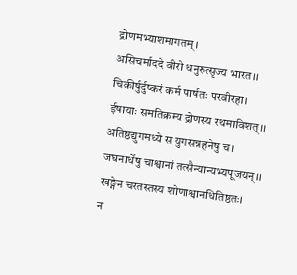द्रोणमभ्याशमागतम्।
असिचर्माददे वीरो धनुरुत्सृज्य भारत।।
चिकीर्षुर्दुष्करं कर्म पार्षतः परवीरहा।
ईषायाः समतिक्रम्य द्रोणस्य रथमाविशत्।।
अतिष्ठद्युगमध्ये स युगसन्नहनेषु च।
जघनार्धेषु चाश्वानां तत्सैन्यान्यभ्यपूजयन्।।
खङ्गेन चरतस्तस्य शोणाश्वानधितिष्ठतः।
न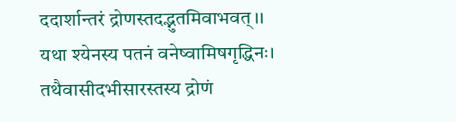ददार्शान्तरं द्रोणस्तदद्भुतमिवाभवत्।।
यथा श्येनस्य पतनं वनेष्वामिषगृद्धिनः।
तथैवासीदभीसारस्तस्य द्रोणं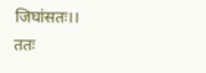जिघांसतः।।
ततः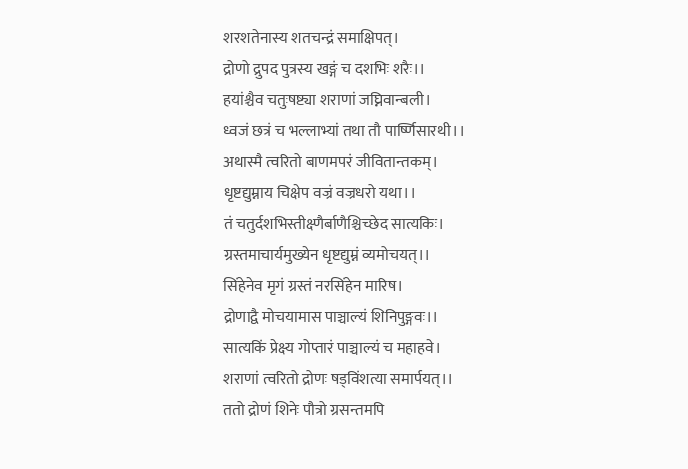शरशतेनास्य शतचन्द्रं समाक्षिपत्।
द्रोणो द्रुपद पुत्रस्य खङ्गं च दशभिः शरैः।।
हयांश्चैव चतुःषष्ट्या शराणां जघ्निवान्बली।
ध्वजं छत्रं च भल्लाभ्यां तथा तौ पार्ष्णिसारथी।।
अथास्मै त्वरितो बाणमपरं जीवितान्तकम्।
धृष्टद्युम्नाय चिक्षेप वज्रं वज्रधरो यथा।।
तं चतुर्दशभिस्तीक्ष्णैर्बाणैश्चिच्छेद सात्यकिः।
ग्रस्तमाचार्यमुख्येन धृष्टद्युम्नं व्यमोचयत्।।
सिंहेनेव मृगं ग्रस्तं नरसिंहेन मारिष।
द्रोणाद्वै मोचयामास पाञ्चाल्यं शिनिपुङ्गवः।।
सात्यकिं प्रेक्ष्य गोप्तारं पाञ्चाल्यं च महाहवे।
शराणां त्वरितो द्रोणः षड्विंशत्या समार्पयत्।।
ततो द्रोणं शिनेः पौत्रो ग्रसन्तमपि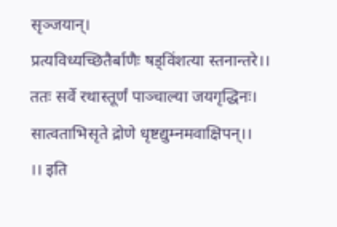सृञ्जयान्।
प्रत्यविध्यच्छितैर्बाणैः षड्विंशत्या स्तनान्तरे।।
ततः सर्वे रथास्तूर्णं पाञ्चाल्या जयगृद्धिनः।
सात्वताभिसृते द्रोणे धृष्टद्युम्नमवाक्षिपन्।।
।। इति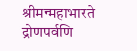श्रीमन्महाभारते द्रोणपर्वणि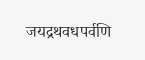जयद्रथवधपर्वणि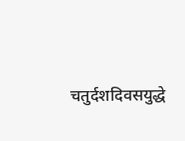चतुर्दशदिवसयुद्धे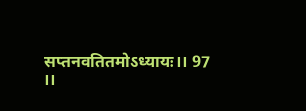सप्तनवतितमोऽध्यायः।। 97 ।।